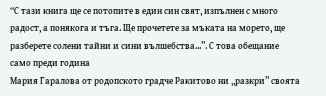“С тази книга ще се потопите в един син свят, изпълнен с много радост, а понякога и тъга. Ще прочетете за мъката на морето, ще разберете солени тайни и сини вълшебства...”. С това обещание само преди година
Мария Гаралова от родопското градче Ракитово ни „разкри” своята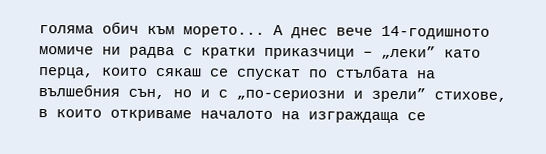голяма обич към морето... А днес вече 14-годишното момиче ни радва с кратки приказчици – „леки” като перца, които сякаш се спускат по стълбата на вълшебния сън, но и с „по-сериозни и зрели” стихове, в които откриваме началото на изграждаща се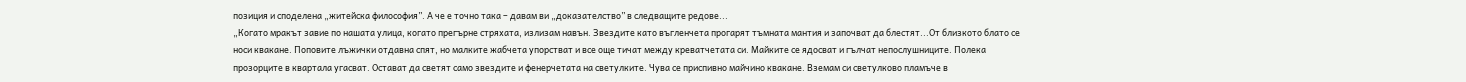позиция и споделена „житейска философия”. А че е точно така – давам ви „доказателство” в следващите редове...
„Когато мракът завие по нашата улица, когато прегърне стряхата, излизам навън. Звездите като въгленчета прогарят тъмната мантия и започват да блестят...От близкото блато се носи квакане. Поповите лъжички отдавна спят, но малките жабчета упорстват и все още тичат между креватчетата си. Майките се ядосват и гълчат непослушниците. Полека прозорците в квартала угасват. Остават да светят само звездите и фенерчетата на светулките. Чува се приспивно майчино квакане. Вземам си светулково пламъче в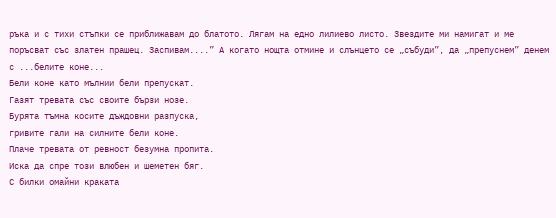ръка и с тихи стъпки се приближавам до блатото. Лягам на едно лилиево листо. Звездите ми намигат и ме поръсват със златен прашец. Заспивам....” А когато нощта отмине и слънцето се „събуди”, да „препуснем” денем с ...белите коне...
Бели коне като мълнии бели препускат.
Газят тревата със своите бързи нозе.
Бурята тъмна косите дъждовни разпуска,
гривите гали на силните бели коне.
Плаче тревата от ревност безумна пропита.
Иска да спре този влюбен и шеметен бяг.
С билки омайни краката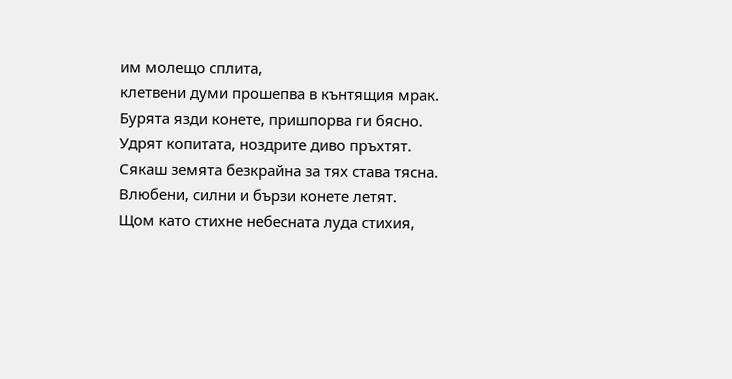им молещо сплита,
клетвени думи прошепва в кънтящия мрак.
Бурята язди конете, пришпорва ги бясно.
Удрят копитата, ноздрите диво пръхтят.
Сякаш земята безкрайна за тях става тясна.
Влюбени, силни и бързи конете летят.
Щом като стихне небесната луда стихия,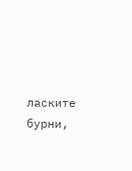ласките бурни,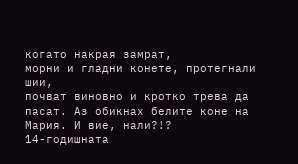когато накрая замрат,
морни и гладни конете, протегнали шии,
почват виновно и кротко трева да пасат. Аз обикнах белите коне на Мария. И вие, нали?!?
14-годишната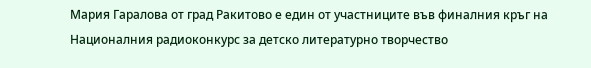Мария Гаралова от град Ракитово е един от участниците във финалния кръг на
Националния радиоконкурс за детско литературно творчество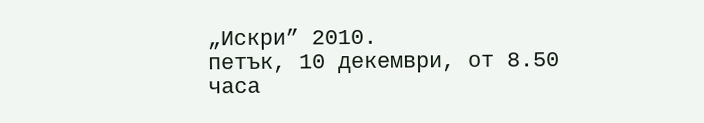„Искри” 2010.
петък, 10 декември, от 8.50 часа